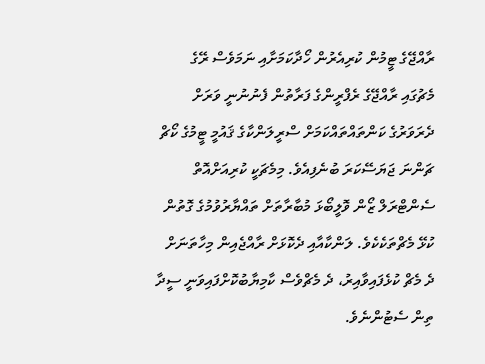ރާއްޖޭގެ ޓީމުން ކުރިއެރުން ހޯދާކަމަށާއި ނަމަވެސް ރޭގެ މެޗުގައި ރާއްޖޭގެ ރެފްރީންގެ ފަރާތުން ފެނުނުނީ ވަރަށް ދެރަވަރުގެ ކަންތައްތައްކަމަށް ސްރީލަންކާގެ ޤައުމީ ޓީމުގެ ކޯޗް ޗަންނަ ޖަޔަސޭކަރަ ބުނެފިއެވެ. މިމެޗަކީ ކުރިއަށްއޮތް ސެންޓްރަލް ޒޯން ވޮލީބޯޅަ މުބާރާތަށް ތައްޔާރުވުމުގެ ގޮތުން ކުޅޭ މެޗްތަކެކެވެ. ލަންކާއާއި ދެކޮޅަށް ރާއްޖެއިން މިހާތަނަށް ދެ މެޗް ކުޅެފައިވާއިރު، ދެ މެޗްވެސް ކާމިޔާބުކޮށްފައިވަނީ ސީދާ ތިން ސެޓުންނެވެ.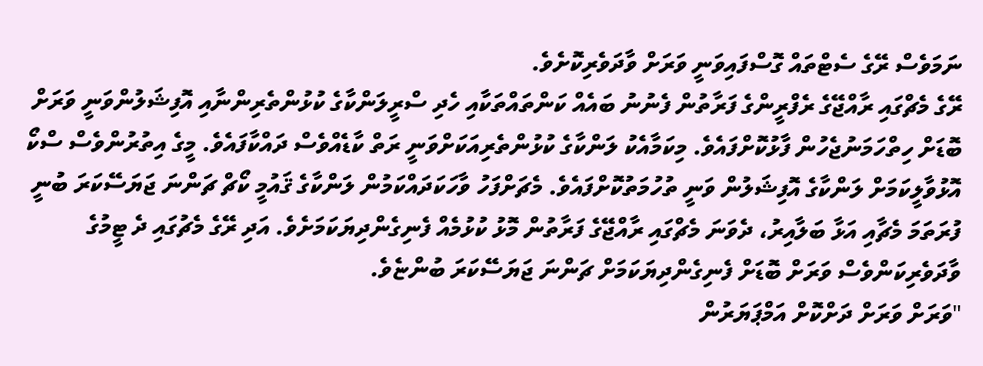ނަމަވެސް ރޭގެ ސެޓްތައް ގޮސްފައިވަނީ ވަރަށް ވާދަވެރިކޮށެވެ.
ރޭގެ މެޗްގައި ރާއްޖޭގެ ރެފްރީންގެ ފަރާތުން ފެނުނު ބައެއް ކަންތައްތަކާއި ހެދި ސްރީލަންކާގެ ކުޅުންތެރިންނާއި އޮފިޝަލުންވަނީ ވަރަށް ބޮޑަށް ހިތްހަމަނުޖެހުން ފާޅުކޮށްފައެވެ. މިކަމާއެކު ލަންކާގެ ކުޅުންތެރިއަކަށްވަނީ ރަތް ކާޑެއްވެސް ދައްކާފައެވެ. މީގެ އިތުރުންވެސް ސްކޯ އޮޅުވާލީކަމަށް ލަންކާގެ އޮފިޝަލުން ވަނީ ތުހުމަތުކޮށްފައެވެ. މެޗަށްފަހު ވާހަކަދައްކަމުން ލަންކާގެ ޤައުމީ ކޯޗް ޗަންނަ ޖަޔަސޭކަރަ ބުނީ ފުރަތަމަ މެޗާއި އަޅާ ބަލާއިރު، ދެވަނަ މެޗްގައި ރާއްޖޭގެ ފަރާތުން މޮޅު ކުޅުމެއް ފެނިގެންދިޔަކަމަށެވެ. އަދި ރޭގެ މެޗުގައި ދެ ޓީމުގެ ވާދަވެރިކަންވެސް ވަރަށް ބޮޑަށް ފެނިގެންދިޔަކަމަށް ޗަންނަ ޖަޔަސޭކަރަ ބުންޏެވެ.
"ވަރަށް ވަރަށް ދަށްކޮށް އަމްޕަޔަރުން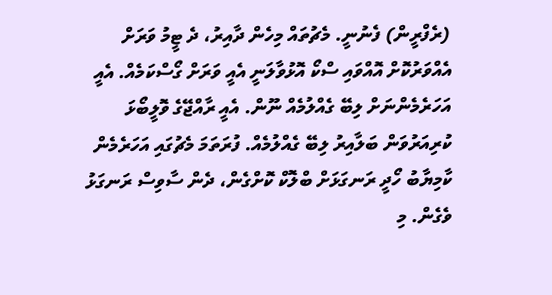(ރެފްރީން) ފެނުނީ. މެޗުތައް މިހެން ދާއިރު، ދެ ޓީމު ވަރަށް އެއްވަރުކޮށް އޮއްވައި ސްކޯ އޮޅުވާލަނީ އެއީ ވަރަށް ގޯސްކަމެއް. އެއީ އަހަރެމެންނަށް ލިބޭ ގެއްލުމެއް ނޫން. އެއީ ރާއްޖޭގެ ވޮލީބޯޅަ ކުރިއަރުވަން ބަލާއިރު ލިބޭ ގެއްލުމެއް. ފުރަތަމަ މެޗުގައި އަހަރެމެން ކާމިޔާބު ހޯދީ ރަނގަޅަށް ބްލޮކް ކޮށްގެން، ދެން ސާވިސް ރަނގަޅު ވެގެން. މި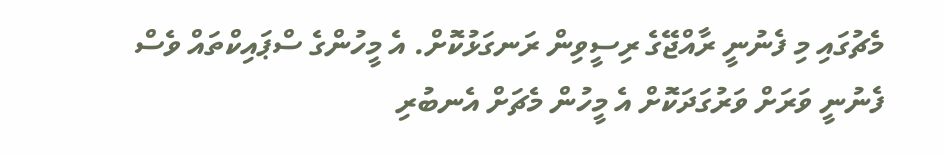މެޗުގައި މި ފެނުނީ ރާއްޖޭގެ ރިސީވިން ރަނގަޅުކޮށް. އެ މީހުންގެ ސްޕައިކްތައް ވެސް ފެނުނީ ވަރަށް ވަރުގަދަކޮށް އެ މީހުން މެޗަށް އެނބުރި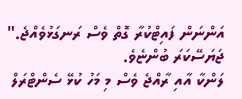އަންނަން ފައިޓްކުރާ ގޮތް ވެސް ރަނގަޅުވެއްޖެ." ޖަޔަސޭކަރަ ބުންޏެވެ.
ލަންކާ އާއި ރާއްޖެ ވެސް މި މަހު ކުޅޭ ސެންޓްރަލް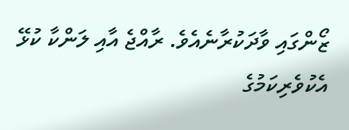ޒޯންގައި ވާދަކުރާނެއެވެ. ރާއްޖެ އާއި ލަންކާ ކުޅޭ އެކުވެރިކަމުގެ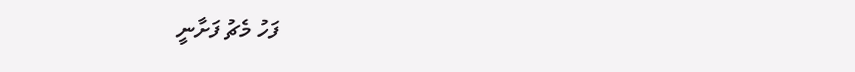ފަހު މެޗު ފަށާނީ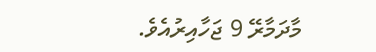މާދަމާރޭ 9 ޖަހާއިރުއެވެ.